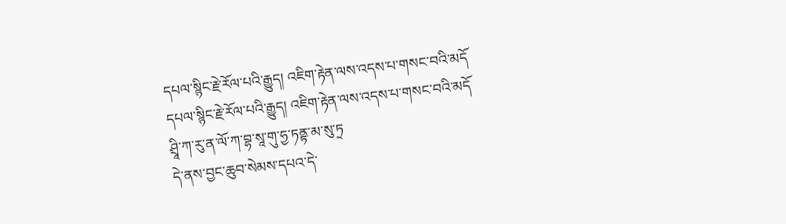དཔལ་སྙིང་རྗེ་རོལ་པའི་རྒྱུད། འཇིག་རྟེན་ལས་འདས་པ་གསང་བའི་མདོ
དཔལ་སྙིང་རྗེ་རོལ་པའི་རྒྱུད། འཇིག་རྟེན་ལས་འདས་པ་གསང་བའི་མདོ
ཤྲཱི་ཀ་རུ་ན་ལོ་ཀ་བྷ་སཱ་གུ་ཧྱ་ཏནྟ་མ་སུ་ཏྲ
དེ་ནས་བྱང་ཆུབ་སེམས་དཔའ་དེ་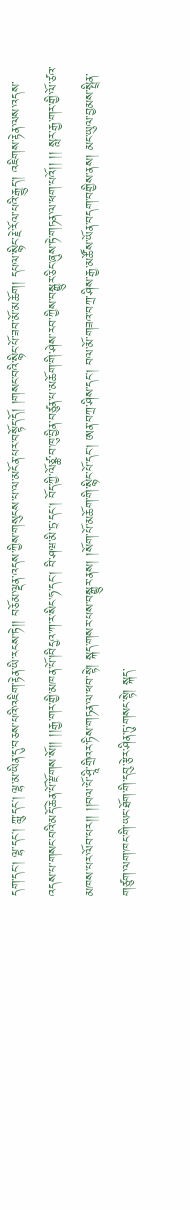དག་དང། ལྷ་དང། ཀླུ་དང། ལྷ་མ་ཡིན་དུ་བཅས་པའི་འཇིག་རྟེན་ཡི་རངས་ཏེ།། བཅོམ་ལྡན་འདས་ཀྱིས་གསུངས་པ་ལ་མངོན་པར་བསྟོད་དོ། །གསང་བའི་སྙིང་པོ་ཟབ་མོ་མཆོག། དཔལ་སྙིང་རྗེ་རོལ་པའི་རྒྱུད་། འཇིགས་རྟེན་ལས་འདས་འདས་པ་གསང་བའི་མདོ་ཆེན་པོ་རྫོགས་སོ།། །།རྒྱ་གར་གྱི་མཁན་པོ་།བིདྱའ་ཀ་ར་སིང་ཧ་དང། བི་ཤཝ་མི་ཏྲ་དང། བོད་ཀྱི་ལོཙྪ་བ་ཁུ་བྱིན་བཙུན་པ་མཆོག་གི་ཤེས་རབ་ཀྱིས་བསྒྱུར་ཅིང་ཞུས་ཏེ་གཏན་ལ་ཕག་པའོ།། །། སླར་རྒྱ་གར་གྱི་ལོ་ཙའ་མཁས་པར་ལོབ་པར།། །།བལ་པོ་ཤྲཱི་གྲིའར་ཏིས་གཏན་ལ་ཕབ་སྟེ། སྐད་གསར་པས་བསྒྱུར་ནས། །སོག་པོ་མཆོག་གི་སྙིང་པོ་དང། ཨན་བཀྲ་ཤིས་དང། བལ་མོ་གཟའ་བཀྲ་ཤིས་རྒྱ་མཚོས་ཡོན་བདག་བགྱིས་ནས། མང་ཡུལ་བྱམས་སྤྲིན་གཙུག་ལག་ཁང་གི་ཡང་ཐོག་གི་དབུ་རྩེར་ཤིན་ཏུ་གསང་སྟེ། སྐད་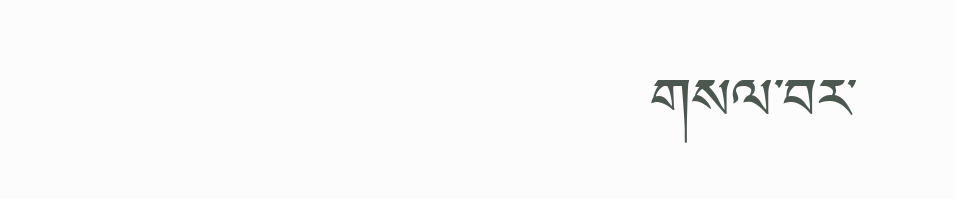གསལ་བར་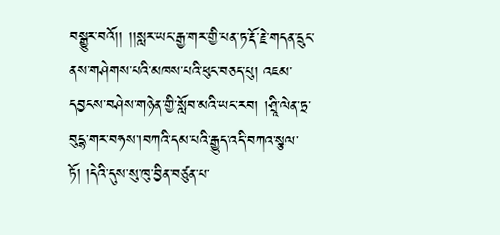བསྒྱུར་བའོ།། །།སླར་ཡང་རྒྱ་གར་གྱི་པན་ཏ་རྡོ་རྗེ་གདན་དྲུང་ནས་གཤེགས་པའི་མཁས་པའི་ཕུང་བཅད་པུ། འཇམ་དབྱངས་བཤེས་གཉེན་གྱི་སློབ་མའི་ཡང་རབ། །ཤྲཱི་ལེན་ཏྲ་བུདྷ་གར་བཧས་།བཀའི་དམ་པའི་རྒྱུད་འདི་བཀའ་སྩལ་ཏོ། །དེའི་དུས་སུ་ཁུ་བྱིན་བཙུན་པ་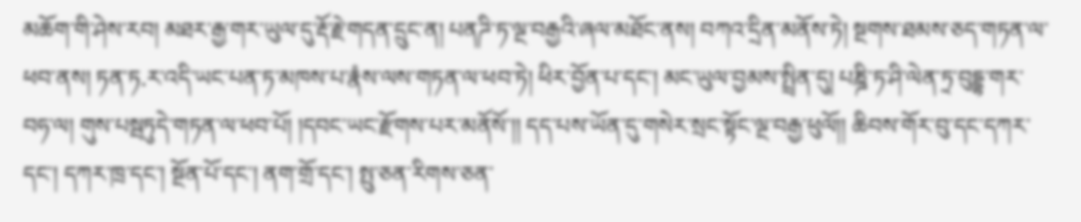མཆོག་གི་ཤེས་རབ། མཐར་རྒྱ་གར་ཡུལ་དུ་རྡོ་རྗེ་གདན་དྲུང་ན། པནཌི་ཏ་ལྔ་བརྒྱའི་ཞལ་མཐོང་ནས། བཀའ་དྲིན་མནོས་ཏེ། སྔགས་ཐམས་ཅད་གཏན་ལ་ཕབ་ནས། ཏན་ཏ.ར་འདི་ཡང་པན་ཏ་མཁས་པ་རྣཾས་ལས་གཏན་ལ་ཕབ་ཏེ། ཕིར་བྱོན་པ་དང་། མང་ཡུལ་བྱམས་སྤྲིན་དུ། པཎྜི་ཏ་ཤི་ལེན་ཏྲ་བུདྡྷ་གར་བཧ་ལ། གུས་པསྦཏུདེ་གཏན་ལ་ཕབ་པོ། །དབང་ཡང་རྫོགས་པར་མནོསོ་།། དད་པས་ཡོན་དུ་གསེར་སྲང་སྟོང་ལྔ་བརྒྱ་ཕུལོ།། ཆིབས་གོར་བུ་དང་དཀར་དང་། དཀར་ཁྲ་དང་། སྔོན་པོ་དང་། ནག་གྲོ་དང་། སྤུ་ཅན་རིགས་ཅན་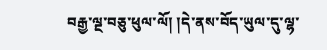བརྒྱ་ལྔ་བཅུ་ཕུལ་ལོ། །དེ་ནས་བོད་ཡུལ་དུ་ལྷ་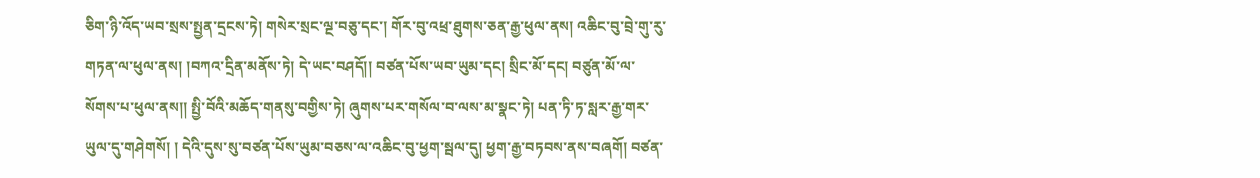ཅིག་ཉི་འོད་ཡབ་སྲས་སྤྱན་དྲངས་ཏེ། གསེར་སྲང་ལྔ་བཅུ་དང་། གོར་བུ་འཕྲ་ཐུགས་ཅན་རྒྱ་ཕུལ་ནས། འཆིང་བུ་བྲེ་གུ་རུ་གཏན་ལ་ཕུལ་ནས། །བཀའ་དྲིན་མནོས་ཏེ། དེ་ཡང་བཤདོ།། བཙན་པོས་ཡབ་ཡུམ་དང། སྲིང་མོ་དང། བཙུན་མོ་ལ་སོགས་པ་ཕུལ་ནས།། སྤྱི་བོའི་མཆོད་གནསུ་བགྱིས་ཏེ། ཞུགས་པར་གསོལ་བ་ལས་མ་སྣང་ཏེ། པན་ཏི་ཏ་སླར་རྒྱ་གར་ཡུལ་དུ་གཤེགསོ། ། དེའི་དུས་སུ་བཙན་པོས་ཡུམ་བཅས་ལ་འཆིང་བུ་ཕྱག་སྦལ་དུ། ཕྱག་རྒྱ་བཏབས་ནས་བཞགོ། བཙན་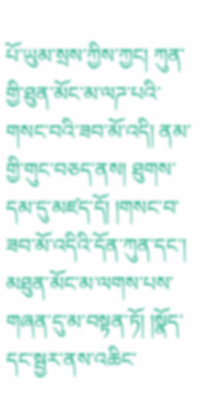པོ་ཡུམ་སྲས་ཀྱིས་ཀྱང། ཀུན་གྱི་ཐུན་མོང་མ་ལཌ་པའི་གསང་བའི་ཟབ་མོ་འདི། ནམ་གྱི་གུང་བཅད་ནས། ཐུགས་དམ་དུ་མཛད་དོ། །གསང་བ་ཟབ་མོ་འདིའི་དོན་ཀུན་དང་། མཐུན་མོང་མ་ལགས་པས་གཞན་དུ་མ་བསྟན་ཏོ། །སྣོད་དང་སྦྱར་ནས་འཆིང་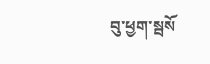བུ་ཕྱག་སྦསོ